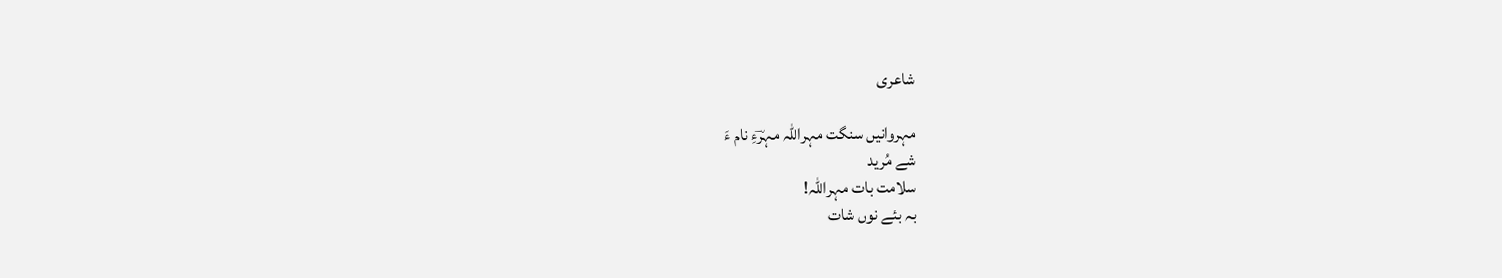شاعری

مہروانیں سنگت مہراللہ مہرؔءِ نام ءَ
شے مُرید
سلامت بات مہراللہ!
بہ بئے نوں شات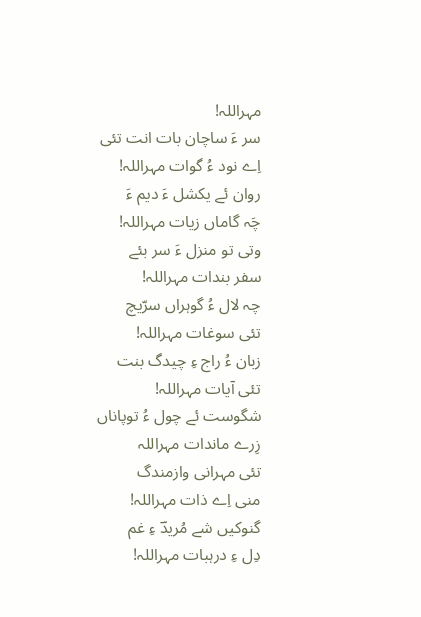مہراللہ!
سر ءَ ساچان بات انت تئی
اِے نود ءُ گوات مہراللہ!
روان ئے یکشل ءَ دیم ءَ
چَہ گاماں زیات مہراللہ!
وتی تو منزل ءَ سر بئے
سفر بندات مہراللہ!
چہ لال ءُ گوہراں سرّیچ
تئی سوغات مہراللہ!
زبان ءُ راج ءِ چیدگ بنت
تئی آیات مہراللہ!
شگوست ئے چول ءُ توپاناں
زِرے ماندات مہراللہ
تئی مہرانی وازمندگ
منی اِے ذات مہراللہ!
گنوکیں شے مُریدؔ ءِ غم
دِل ءِ درہبات مہراللہ!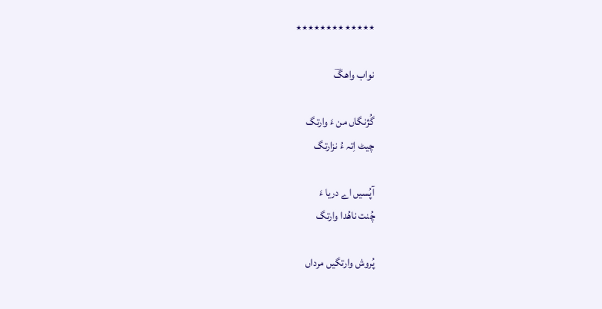٭٭٭٭٭٭٭٭٭٭٭٭٭

نواب واھگؔ

گُژنگاں من ءَ وارتگ
چیٹ اِتہ ءُ نزارتگ

آپُسیں اے دریا ءَ
چُنت ناھُدا وارتگ

پُروش وارتگیں مرداں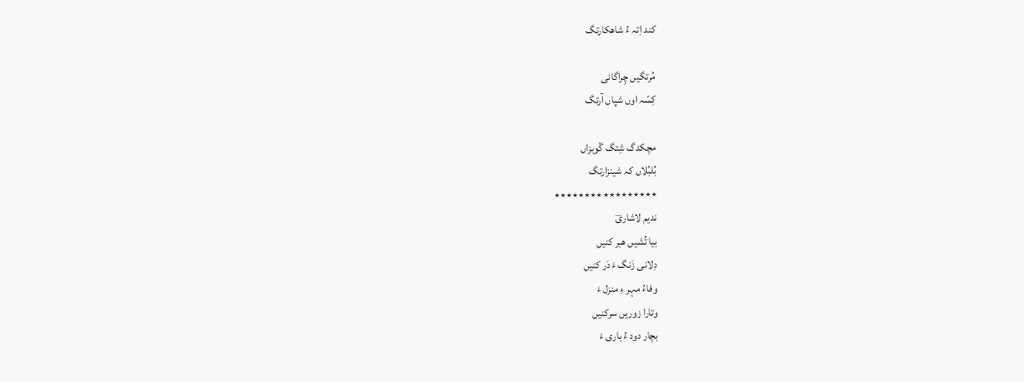کند اِتہ ءُ شاھکارتگ

مُرتگیں چِراگانی
کِسّہ اوں شپاں آرتگ

مچکدگ شِتگ گْوبزاں
بُلبُلاں کہ شینزارتگ
٭٭٭٭٭٭٭٭٭٭٭٭٭٭٭٭٭
ندیم لاشاریؔ
بیا تُشیں ھبر کنیں
دِلانی زَنگ ءَ دَر کنیں
وفاءُ مہر ءِ منزل ءَ
وتارا زوریں سرکنیں
بچار دود ءُ باری ءَ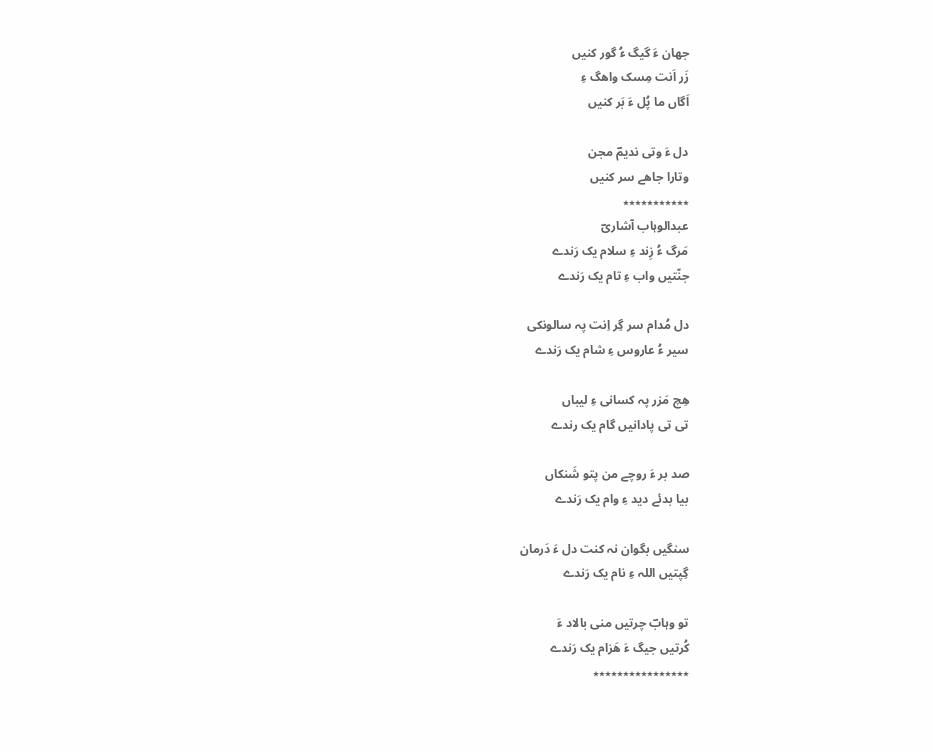جھان ءَ گیگ ءُ گور کنیں
زَر اَنت مِسک واھگ ءِ
اَگاں ما پُل ءَ بَر کنیں

دل ءَ وتی ندیمؔ مجن
وتارا جاھے سر کنیں
٭٭٭٭٭٭٭٭٭٭٭
عبدالوہاب آشاریؔ
مَرگ ءُ زِند ءِ سلام یک رَندے
جنّتیں واب ءِ تام یک رَندے

دل مُدام سر گِر اِنت پہ سالونکی
سیر ءُ عاروس ءِ شام یک رَندے

ھِچ مَزر پہ کسانی ءِ لیباں
تی تی پادانیں گام یک رندے

صد بر ءَ روچے من پتو شَنکاں
بیا بدئے دید ءِ وام یک رَندے

سنگیں بگوان نہ کنت دل ءَ دَرمان
گِپتیں اللہ ءِ نام یک رَندے

تو وہابؔ چرتیں منی بالاد ءَ
کُرتیں جیگ ءَ ھَزام یک رَندے
٭٭٭٭٭٭٭٭٭٭٭٭٭٭٭٭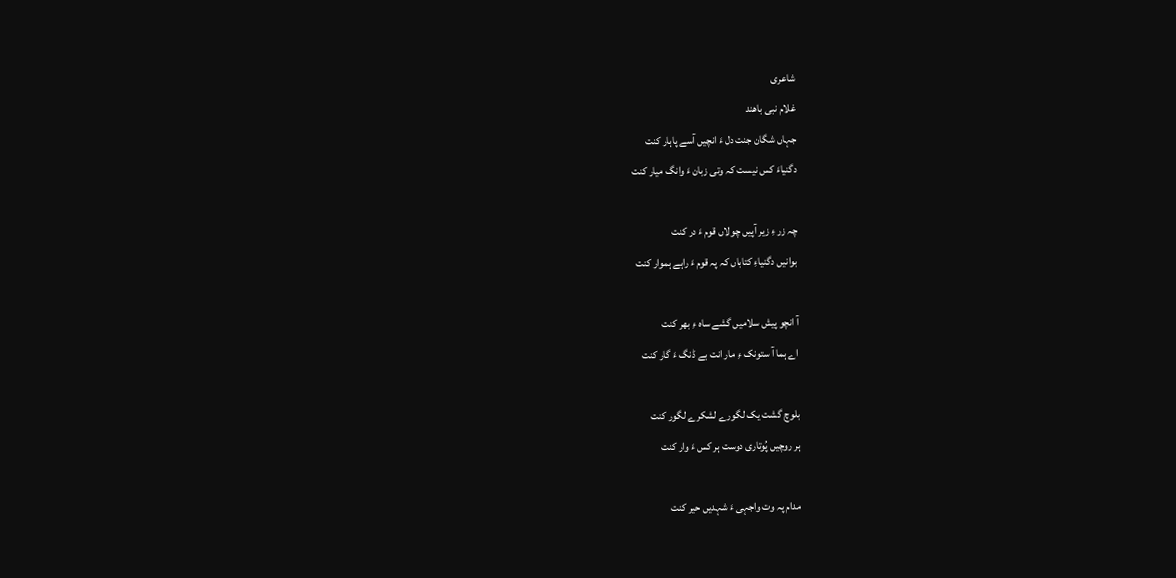شاعری
غلام نبی باھند
جہاں شگان جنت دل ءَ انچیں آسے پاہار کنت
دگنیاءَ کس نیست کہ وتی زبان ءَ وانگ میار کنت

چہ زر ءِ زیر آپیں چولاں قوم ءَ در کنت
بوانیں دگنیاءِ کتاباں کہ پہ قوم ءَ راہے ہموار کنت

آ انچو پیش سلامیں گشے ساہ ءِ بھر کنت
اے ہما آ ستونک ءِ مار انت بے ڈنگ ءَ گار کنت

بلوچ گشت یک لگورے لشکرے لگور کنت
ہر روچیں پُوتاری دوست ہر کس ءَ وار کنت

مدام پہ وت واجہی ءَ شہدیں حیر کنت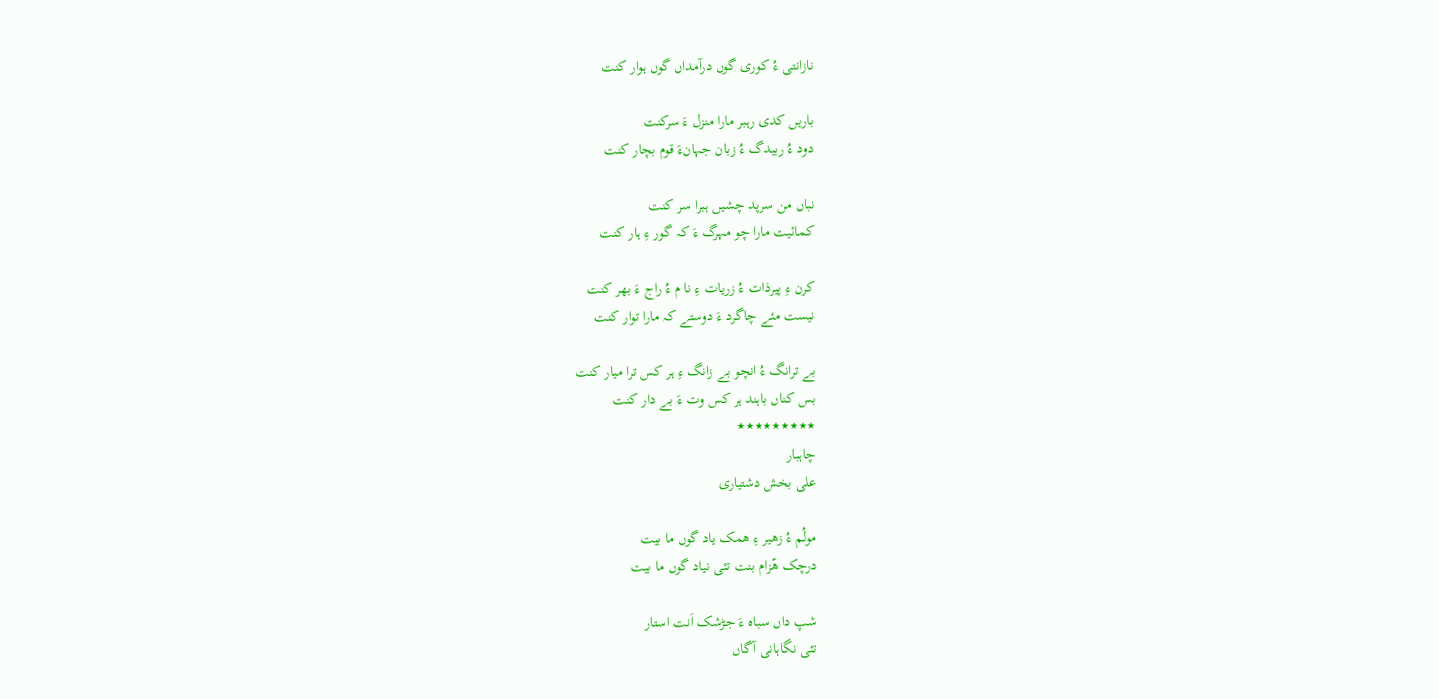نازانتی ءُ کوری گوں درآمداں گوں ہوار کنت

باریں کدی رہبر مارا منزل ءَ سرکنت
دود ءُ ربیدگ ءُ زبان جہانءَ قوم بچار کنت

نباں من سرپد چشیں ہبرا سر کنت
کمائیت مارا چو مہرگ ءَ کہ گور ءِ ہار کنت

کرن ءِ پیرذات ءُ زریات ءِ نا م ءُ راج ءَ بھر کنت
نیست مئے چاگرد ءَ دوستے کہ مارا توار کنت

بے ترانگ ءُ انچو بے زانگ ءِ ہر کس ترا میار کنت
بس کناں باہند ہر کس وت ءَ بے دار کنت
٭٭٭٭٭٭٭٭٭
چاہبار
علی بخش دشتیاری

مولُم ءُ زھیر ءِ ھمک یاد گوں ما بیت
درچک ھّزام بنت تئی نیاد گوں ما بیت

شپ داں سباہ ءَ جڑشک اَنت استار
تئی نگاہانی آگاں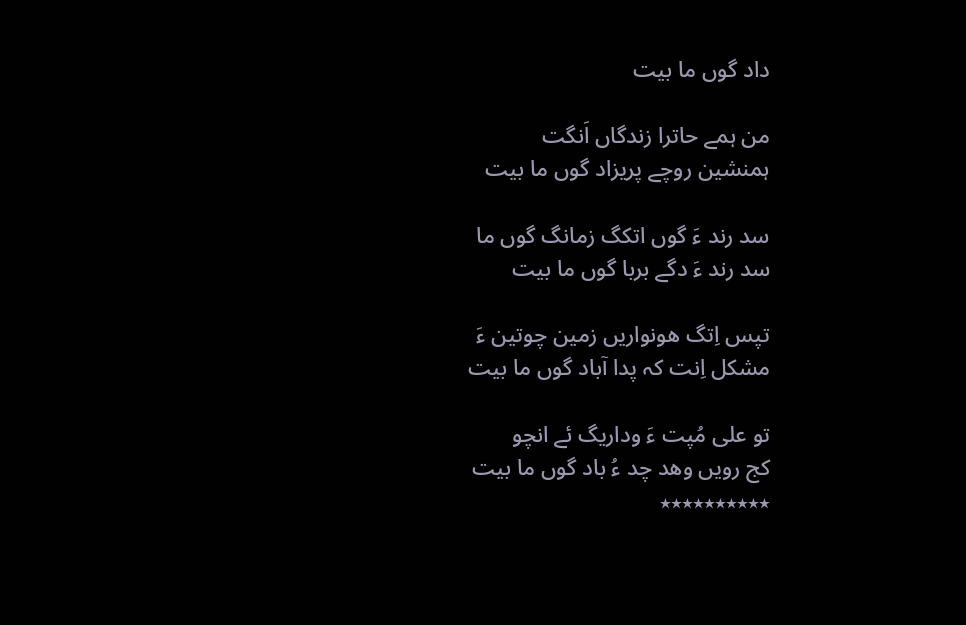داد گوں ما بیت

من ہمے حاترا زندگاں اَنگت
ہمنشین روچے پریزاد گوں ما بیت

سد رند ءَ گوں اتکگ زمانگ گوں ما
سد رند ءَ دگے بربا گوں ما بیت

تپس اِتگ ھونواریں زمین چوتین ءَ
مشکل اِنت کہ پدا آباد گوں ما بیت

تو علی مُپت ءَ وداریگ ئے انچو
کج رویں وھد چد ءُ باد گوں ما بیت
٭٭٭٭٭٭٭٭٭٭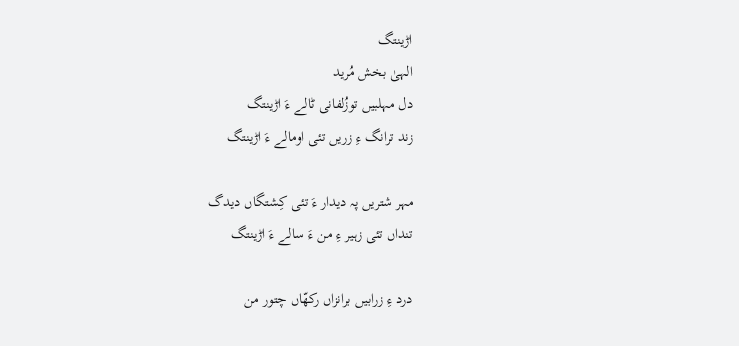اڑینتگ
الہیٰ بخش مُرید
دل مہلبیں توزُلفانی ٹالے ءَ اڑینتگ
زند ترانگ ءِ زریں تئی اومالے ءَ اڑینتگ

مہر شتریں پہ دیدار ءَ تئی کِشتگاں دیدگ
تنداں تئی زہیر ءِ من ءَ سالے ءَ اڑینتگ

درد ءِ زرابیں برانزاں رکھّاں چتور من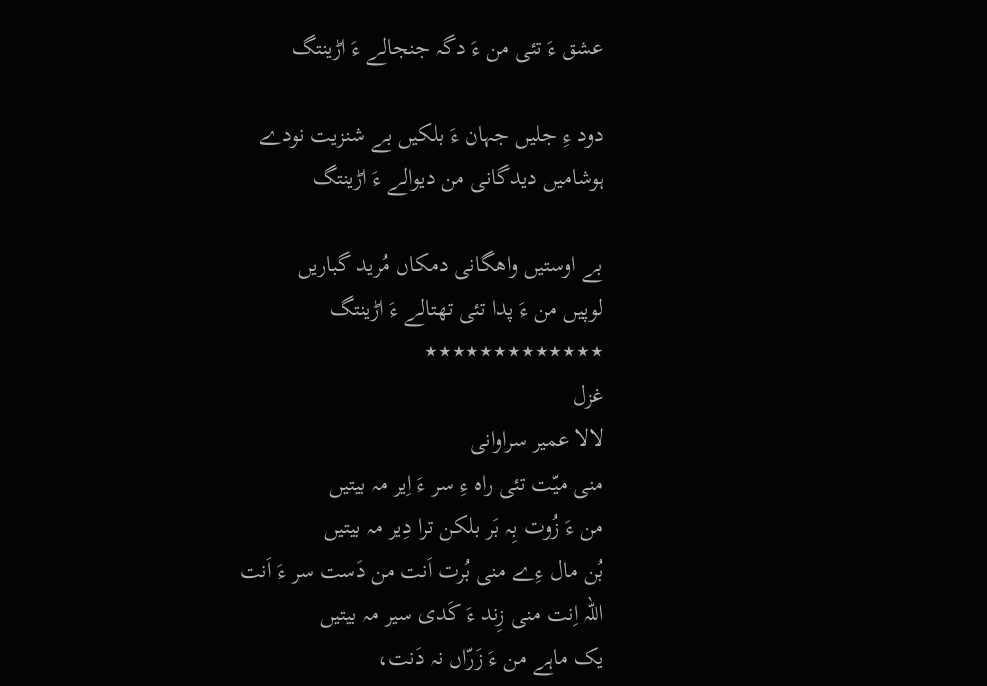عشق ءَ تئی من ءَ دگہ جنجالے ءَ اڑینتگ

دود ءِ جلیں جہان ءَ بلکیں بے شنزیت نودے
ہوشامیں دیدگانی من دیوالے ءَ اڑینتگ

بے اوستیں واھگانی دمکاں مُرید گباریں
لوپیں من ءَ پدا تئی تھتالے ءَ اڑینتگ
٭٭٭٭٭٭٭٭٭٭٭٭٭
غزل
لالا عمیر سراوانی
منی میّت تئی راہ ءِ سر ءَ اِیر مہ بیتیں
من ءَ زُوت بِہ بَر بلکن ترا دِیر مہ بیتیں
بُن مال ءِے منی بُرت اَنت من دَست سر ءَ اَنت
اللہ اِنت منی زِند ءَ کَدی سیر مہ بیتیں
یک ماہے من ءَ زَرّاں نہ دَنت،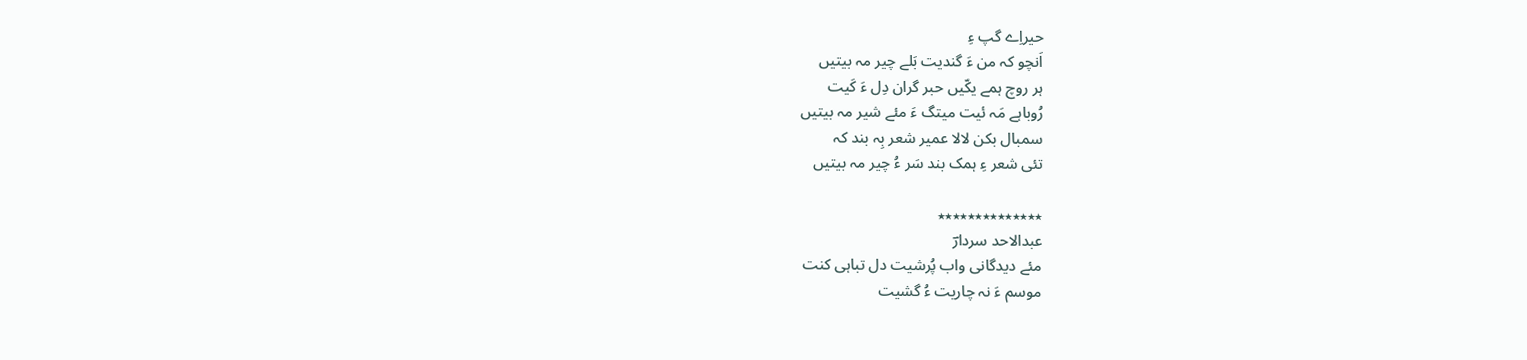حیراِے گپ ءِ
اَنچو کہ من ءَ گندیت بَلے چیر مہ بیتیں
ہر روچ ہمے یکّیں حبر گران دِل ءَ کَیت
رُوباہے مَہ ئیت میتگ ءَ مئے شیر مہ بیتیں
سمبال بکن لالا عمیر شعر بِہ بند کہ
تئی شعر ءِ ہمک بند سَر ءُ چیر مہ بیتیں

٭٭٭٭٭٭٭٭٭٭٭٭٭٭
عبدالاحد سردارؔ
مئے دیدگانی واب پُرشیت دل تباہی کنت
موسم ءَ نہ چاریت ءُ گشیت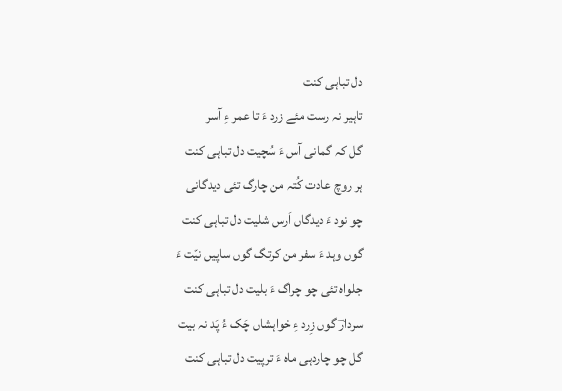دل تباہی کنت
تاہیر نہ رست مئے زرد ءَ تا عمر ءِ آسر
گل کہ گمانی آس ءَ سُچیت دل تباہی کنت
ہر روچ عادت کُتہ من چارگ تئی دیدگانی
چو نود ءَ دیدگاں اَرس شلیت دل تباہی کنت
گوں وہد ءَ سفر من کرتگ گوں ساپیں نیّت ءَ
جلواہ تئی چو چراگ ءَ بلیت دل تباہی کنت
سردارؔ گوں زِرد ءِ خواہشاں چَک ءُ پَد نہ بیت
گل چو چاردہی ماہ ءَ ترپیت دل تباہی کنت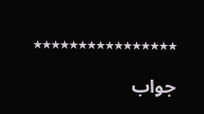٭٭٭٭٭٭٭٭٭٭٭٭٭٭٭٭

جواب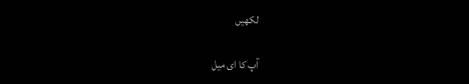لکھیں

آپ کا ای میل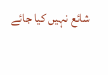شائع نہیں کیا جائے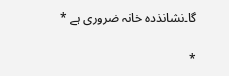گا۔نشانذدہ خانہ ضروری ہے *

*